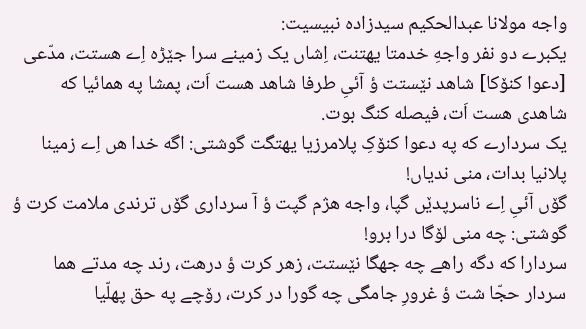واجه مولانا عبدالحکیم سیدزاده نبیسیت:
یکبرے دو نفر واجهِ خدمتا یهتنت، اِشاں یک زمینے سرا جێڑه اِے هستت، مدّعی [دعوا کنۆکا] شاهد نێستت ؤ آئیِ طرفا شاهد هست اَت، پمشا په همائیا که شاهدی هست اَت، فیصله کنگ بوت.
یک سردارے که په دعوا کنۆکِ پلامرزیا یهتگت گوشتی: اگه خدا هں اِے زمینا پلانیا بدات، منی ندیاں!
گۆں آئیِ اِے ناسرپدێں گپا، واجه هژم گپت ؤ آ سرداری گۆں ترندی ملامت کرت ؤ گوشتی: چه منی لۆگا درا برو!
سردارا که دگه راهے چه جهگا نێستت، زهر کرت ؤ درهت، رند چه مدتے هما سردار حجّا شت ؤ غرورِ جامگی چه گورا در کرت، رۆچے په حق پهلّیا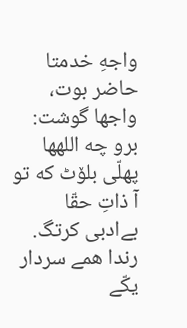واجهِ خدمتا حاضر بوت، واجها گوشت: برو چه اللهها پهلّی بلۆٹ که تو آ ذاتِ حقّا بےادبی کرتگ.
رندا همے سردار یکّے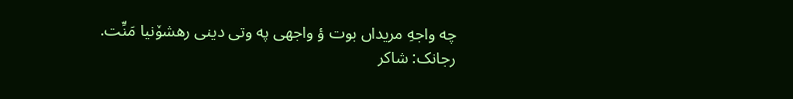چه واجهِ مریداں بوت ؤ واجهی په وتی دینی رهشۆنیا مَنِّت.
رجانک: شاکر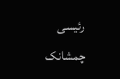رئیسی
چمشانک